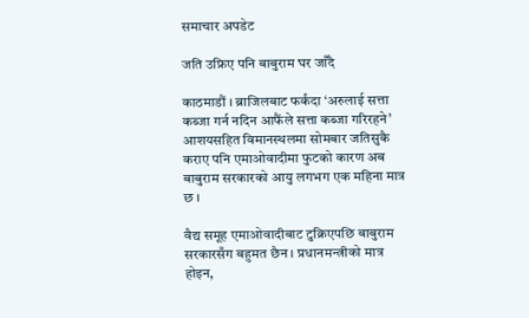समाचार अपडेट

जति उफ्रिए पनि बाबुराम घर जाँदै

काठमाडौं । ब्राजिलबाट फर्कंदा ‘अरुलाई सत्ता कब्जा गर्न नदिन आफैंले सत्ता कब्जा गरिरहने’ आशयसहित विमानस्थलमा सोमबार जतिसुकै कराए पनि एमाओवादीमा फुटको कारण अब बाबुराम सरकारको आयु लगभग एक महिना मात्र छ ।

वैद्य समूह एमाओवादीबाट टुक्रिएपछि बाबुराम सरकारसँग बहुमत छैन । प्रधानमन्त्रीको मात्र होइन,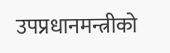उपप्रधानमन्त्रीको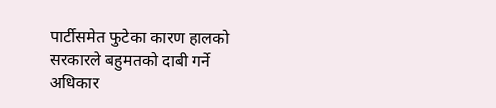पार्टीसमेत फुटेका कारण हालको सरकारले बहुमतको दाबी गर्ने अधिकार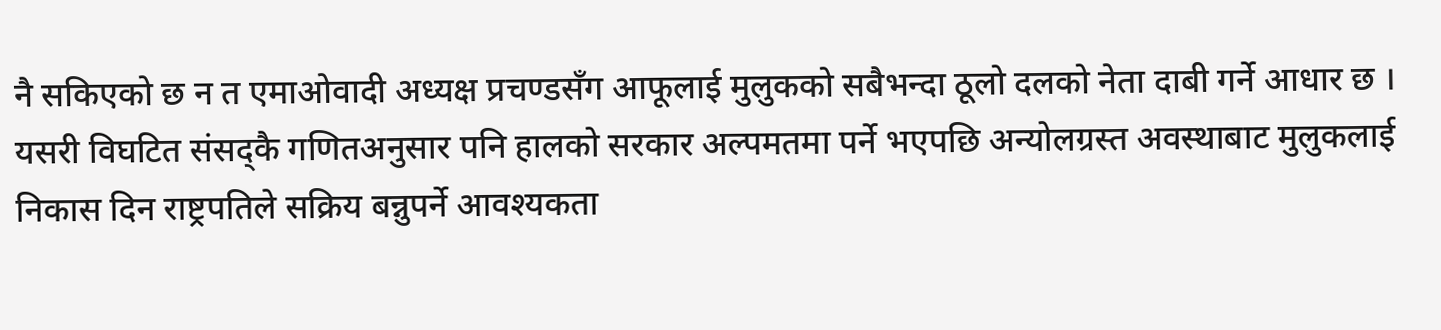नै सकिएको छ न त एमाओवादी अध्यक्ष प्रचण्डसँग आफूलाई मुलुकको सबैभन्दा ठूलो दलको नेता दाबी गर्ने आधार छ । यसरी विघटित संसद्कै गणितअनुसार पनि हालको सरकार अल्पमतमा पर्ने भएपछि अन्योलग्रस्त अवस्थाबाट मुलुकलाई निकास दिन राष्ट्रपतिले सक्रिय बन्नुपर्ने आवश्यकता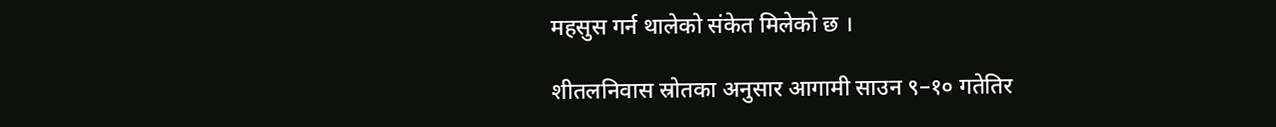महसुस गर्न थालेको संकेत मिलेको छ ।

शीतलनिवास स्रोतका अनुसार आगामी साउन ९–१० गतेतिर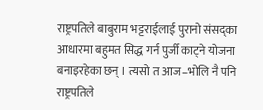राष्ट्रपतिले बाबुराम भट्टराईलाई पुरानो संसद्का आधारमा बहुमत सिद्ध गर्न पुर्जी काट्ने योजना बनाइरहेका छन् । त्यसो त आज–भोलि नै पनि राष्ट्रपतिले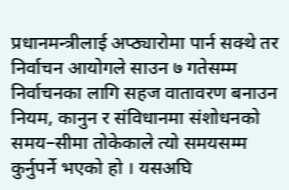प्रधानमन्त्रीलाई अप्ठ्यारोमा पार्न सक्थे तर निर्वाचन आयोगले साउन ७ गतेसम्म निर्वाचनका लागि सहज वातावरण बनाउन नियम, कानुन र संविधानमा संशोधनको समय–सीमा तोकेकाले त्यो समयसम्म कुर्नुपर्ने भएको हो । यसअघि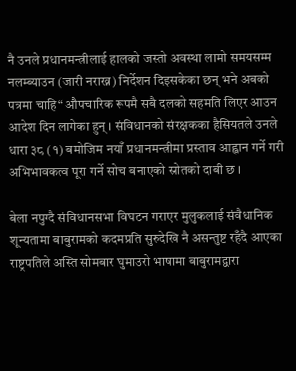नै उनले प्रधानमन्त्रीलाई हालको जस्तो अवस्था लामो समयसम्म नलम्ब्याउन (जारी नराख्न) निर्देशन दिइसकेका छन् भने अबको पत्रमा चाहि“ औपचारिक रूपमै सबै दलको सहमति लिएर आउन आदेश दिन लागेका हुन् । संविधानको संरक्षकका हैसियतले उनले धारा ३८ (१) बमोजिम नयाँ प्रधानमन्त्रीमा प्रस्ताव आह्वान गर्ने गरी अभिभावकत्व पूरा गर्ने सोच बनाएको स्रोतको दाबी छ ।

बेला नपुग्दै संविधानसभा विघटन गराएर मुलुकलाई संवैधानिक शून्यतामा बाबुरामको कदमप्रति सुरुदेखि नै असन्तुष्ट रहँदै आएका राष्ट्रपतिले अस्ति सोमबार घुमाउरो भाषामा बाबुरामद्वारा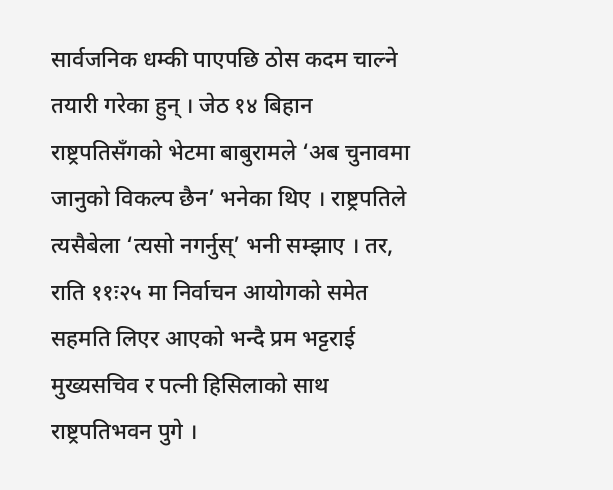सार्वजनिक धम्की पाएपछि ठोस कदम चाल्ने तयारी गरेका हुन् । जेठ १४ बिहान राष्ट्रपतिसँगको भेटमा बाबुरामले ‘अब चुनावमा जानुको विकल्प छैन’ भनेका थिए । राष्ट्रपतिले त्यसैबेला ‘त्यसो नगर्नुस्’ भनी सम्झाए । तर, राति ११ः२५ मा निर्वाचन आयोगको समेत सहमति लिएर आएको भन्दै प्रम भट्टराई मुख्यसचिव र पत्नी हिसिलाको साथ राष्ट्रपतिभवन पुगे ।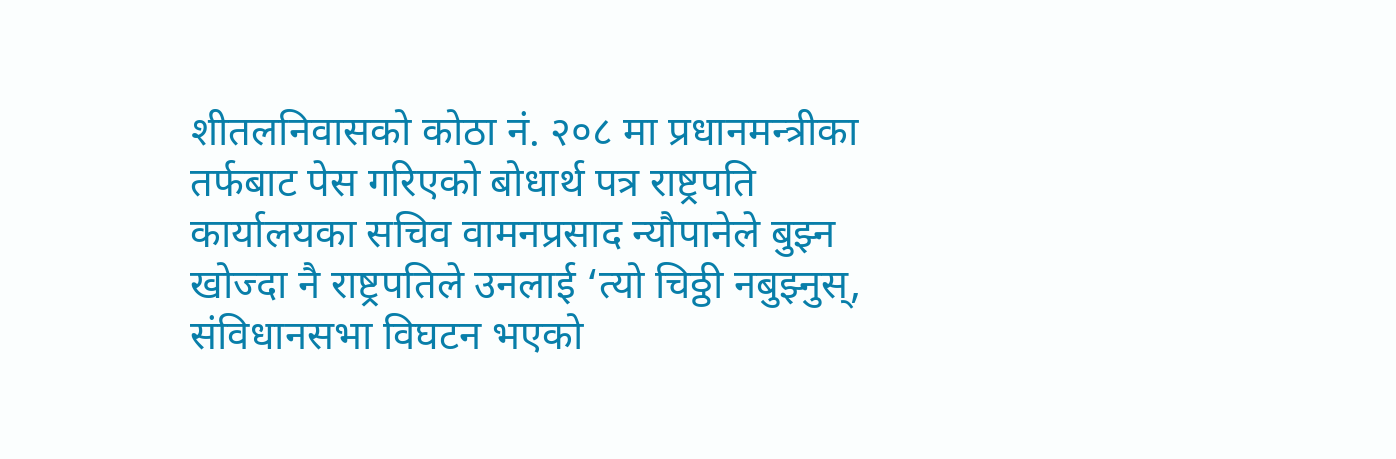शीतलनिवासको कोठा नं. २०८ मा प्रधानमन्त्रीका तर्फबाट पेस गरिएको बोधार्थ पत्र राष्ट्रपति कार्यालयका सचिव वामनप्रसाद न्यौपानेले बुझ्न खोज्दा नै राष्ट्रपतिले उनलाई ‘त्यो चिठ्ठी नबुझ्नुस्, संविधानसभा विघटन भएको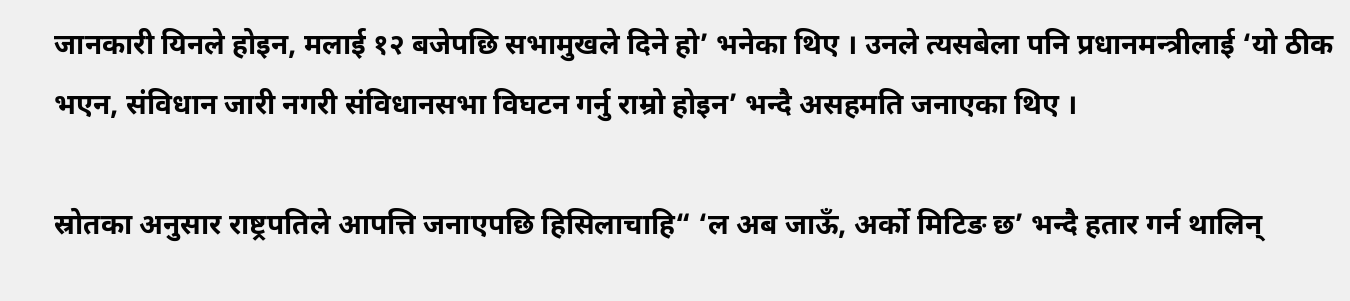जानकारी यिनले होइन, मलाई १२ बजेपछि सभामुखले दिने हो’ भनेका थिए । उनले त्यसबेला पनि प्रधानमन्त्रीलाई ‘यो ठीक भएन, संविधान जारी नगरी संविधानसभा विघटन गर्नु राम्रो होइन’ भन्दै असहमति जनाएका थिए ।

स्रोतका अनुसार राष्ट्रपतिले आपत्ति जनाएपछि हिसिलाचाहि“ ‘ल अब जाऊँ, अर्को मिटिङ छ’ भन्दै हतार गर्न थालिन्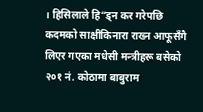। हिसिलाले हि“ड्न कर गरेपछि कदमको साक्षीकिनारा राख्न आफूसँगै लिएर गएका मधेसी मन्त्रीहरू बसेको २०१ नं. कोठामा बाबुराम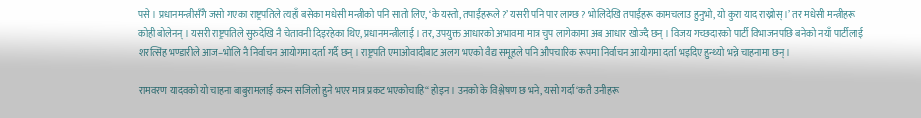पसे । प्रधानमन्त्रीसँगै जसो गएका राष्ट्रपतिले त्यहाँ बसेका मधेसी मन्त्रीको पनि सातो लिए, ‘के यस्तो, तपाईंहरूले ?’ यसरी पनि पार लाग्छ ? भोलिदेखि तपाईंहरू कामचलाउ हुनुभो, यो कुरा याद राख्नोस् ।’ तर मधेसी मन्त्रीहरू कोही बोलेनन् । यसरी राष्ट्रपतिले सुरुदेखि नै चेतावनी दिइरहेका थिए, प्रधानमन्त्रीलाई । तर, उपयुक्त आधारको अभावमा मात्र चुप लागेकामा अब आधार खोज्दै छन् । विजय गच्छदारको पार्टी विभाजनपछि बनेको नयाँ पार्टीलाई शरत्सिंह भण्डारीले आज–भोलि नै निर्वाचन आयोगमा दर्ता गर्दै छन् । राष्ट्रपति एमाओवादीबाट अलग भएको वैद्य समूहले पनि औपचारिक रूपमा निर्वाचन आयोगमा दर्ता भइदिए हुन्थ्यो भन्ने चाहनामा छन् ।

रामवरण यादवको यो चाहना बाबुरामलाई कस्न सजिलो हुने भएर मात्र प्रकट भएकोचाहि“ होइन । उनको के विश्लेषण छ भने, यसो गर्दा ‘कतै उनीहरू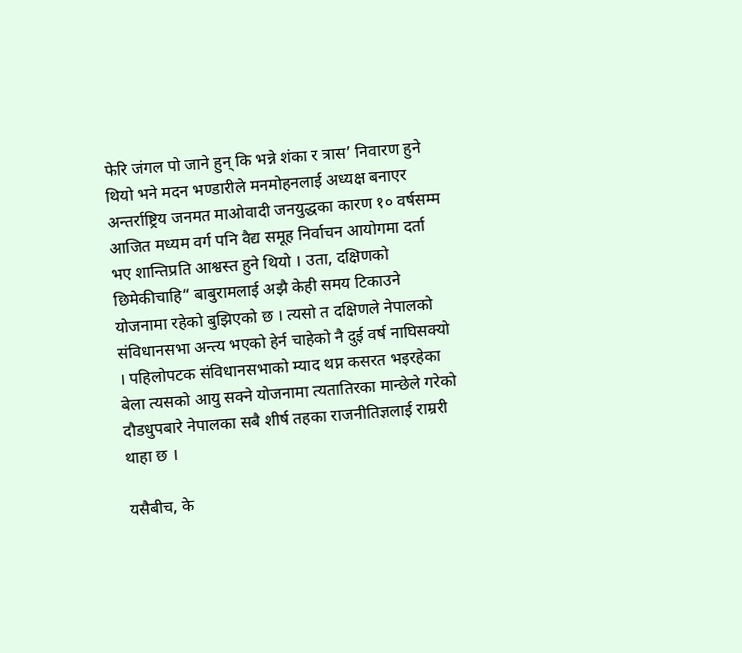फेरि जंगल पो जाने हुन् कि भन्ने शंका र त्रास’ निवारण हुने थियो भने मदन भण्डारीले मनमोहनलाई अध्यक्ष बनाएर अन्तर्राष्ट्रिय जनमत माओवादी जनयुद्धका कारण १० वर्षसम्म आजित मध्यम वर्ग पनि वैद्य समूह निर्वाचन आयोगमा दर्ता भए शान्तिप्रति आश्वस्त हुने थियो । उता, दक्षिणको छिमेकीचाहि“ बाबुरामलाई अझै केही समय टिकाउने योजनामा रहेको बुझिएको छ । त्यसो त दक्षिणले नेपालको संविधानसभा अन्त्य भएको हेर्न चाहेको नै दुई वर्ष नाघिसक्यो । पहिलोपटक संविधानसभाको म्याद थप्न कसरत भइरहेका बेला त्यसको आयु सक्ने योजनामा त्यतातिरका मान्छेले गरेको दौडधुपबारे नेपालका सबै शीर्ष तहका राजनीतिज्ञलाई राम्ररी थाहा छ ।

यसैबीच, के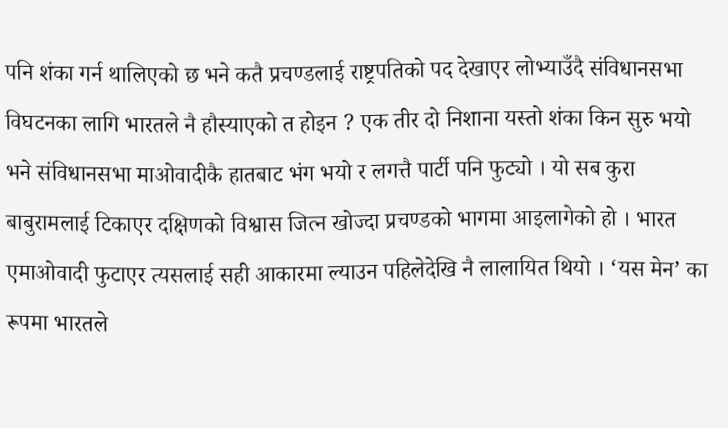पनि शंका गर्न थालिएको छ भने कतै प्रचण्डलाई राष्ट्रपतिको पद देखाएर लोभ्याउँदै संविधानसभा विघटनका लागि भारतले नै हौस्याएको त होइन ? एक तीर दो निशाना यस्तो शंका किन सुरु भयो भने संविधानसभा माओवादीकै हातबाट भंग भयो र लगत्तै पार्टी पनि फुट्यो । यो सब कुरा बाबुरामलाई टिकाएर दक्षिणको विश्वास जित्न खोज्दा प्रचण्डको भागमा आइलागेको हो । भारत एमाओवादी फुटाएर त्यसलाई सही आकारमा ल्याउन पहिलेदेखि नै लालायित थियो । ‘यस मेन’ का रूपमा भारतले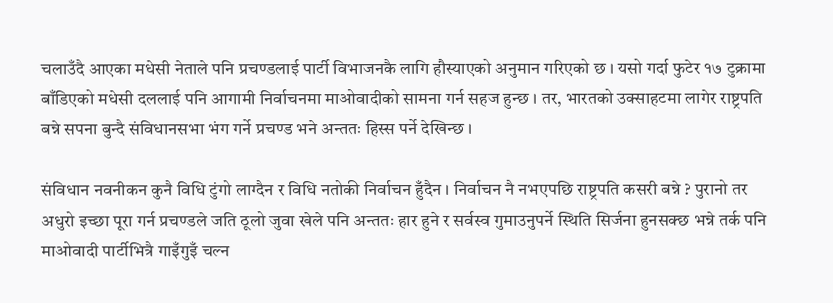चलाउँदै आएका मधेसी नेताले पनि प्रचण्डलाई पार्टी विभाजनकै लागि हौस्याएको अनुमान गरिएको छ । यसो गर्दा फुटेर १७ टुक्रामा बाँडिएको मधेसी दललाई पनि आगामी निर्वाचनमा माओवादीको सामना गर्न सहज हुन्छ । तर, भारतको उक्साहटमा लागेर राष्ट्रपति बन्ने सपना बुन्दै संविधानसभा भंग गर्ने प्रचण्ड भने अन्ततः हिस्स पर्ने देखिन्छ ।

संविधान नवनीकन कुनै विधि टुंगो लाग्दैन र विधि नतोकी निर्वाचन हुँदैन । निर्वाचन नै नभएपछि राष्ट्रपति कसरी बन्ने ? पुरानो तर अधुरो इच्छा पूरा गर्न प्रचण्डले जति ठूलो जुवा खेले पनि अन्ततः हार हुने र सर्वस्व गुमाउनुपर्ने स्थिति सिर्जना हुनसक्छ भन्ने तर्क पनि माओवादी पार्टीभित्रै गाइँगुइँ चल्न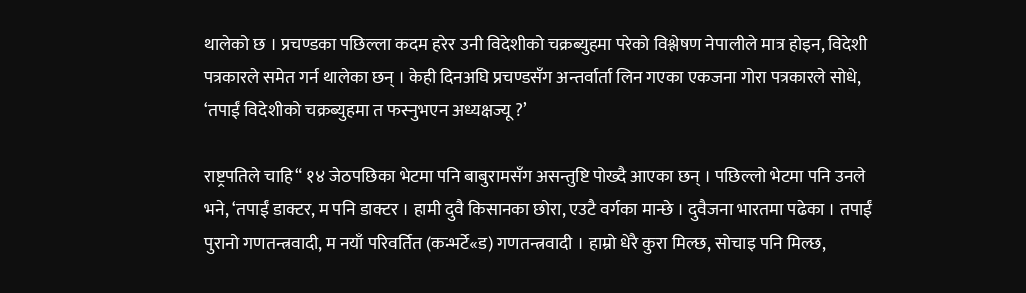थालेको छ । प्रचण्डका पछिल्ला कदम हरेर उनी विदेशीको चक्रब्युहमा परेको विश्लेषण नेपालीले मात्र होइन, विदेशी पत्रकारले समेत गर्न थालेका छन् । केही दिनअघि प्रचण्डसँग अन्तर्वार्ता लिन गएका एकजना गोरा पत्रकारले सोधे, ‘तपाईं विदेशीको चक्रब्युहमा त फस्नुभएन अध्यक्षज्यू ?’

राष्ट्रपतिले चाहि“ १४ जेठपछिका भेटमा पनि बाबुरामसँग असन्तुष्टि पोख्दै आएका छन् । पछिल्लो भेटमा पनि उनले भने, ‘तपाईं डाक्टर, म पनि डाक्टर । हामी दुवै किसानका छोरा, एउटै वर्गका मान्छे । दुवैजना भारतमा पढेका । तपाईं पुरानो गणतन्त्रवादी, म नयाँ परिवर्तित (कन्भर्टे«ड) गणतन्त्रवादी । हाम्रो धेरै कुरा मिल्छ, सोचाइ पनि मिल्छ,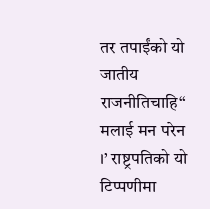तर तपाईंको यो जातीय राजनीतिचाहि“ मलाई मन परेन ।’ राष्ट्रपतिको यो टिप्पणीमा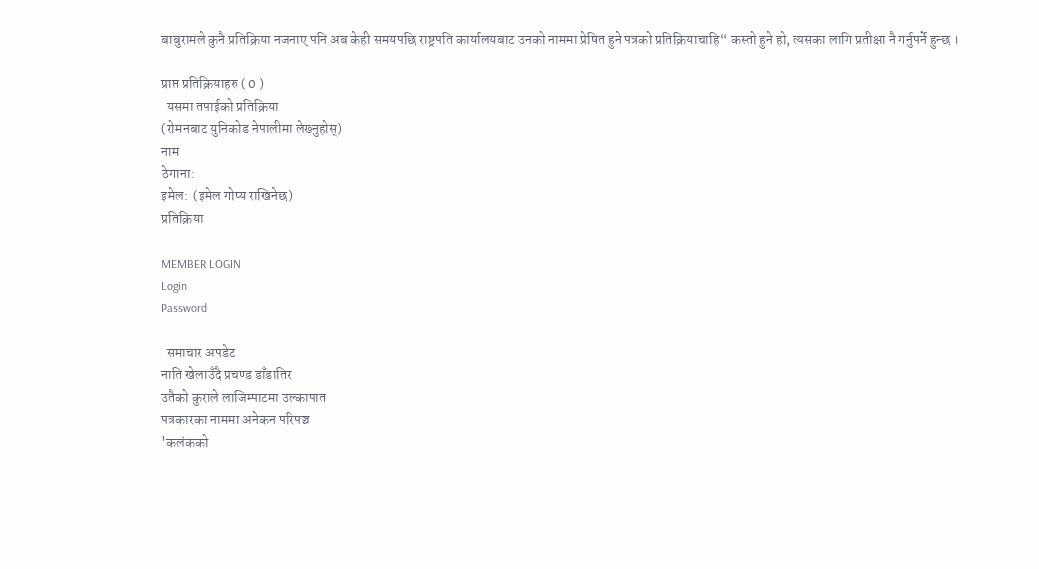बाबुरामले कुनै प्रतिक्रिया नजनाए पनि अब केही समयपछि राष्ट्रपति कार्यालयबाट उनको नाममा प्रेषित हुने पत्रको प्रतिक्रियाचाहि“ कस्तो हुने हो, त्यसका लागि प्रतीक्षा नै गर्नुपर्ने हुन्छ ।

प्राप्त प्रतिक्रियाहरु ( 0 )
  यसमा तपाईको प्रतिक्रिया
(रोमनबाट युनिकोड नेपालीमा लेख्नुहोस्)
नाम
ठेगाना:
इमेल:  (इमेल गोप्य राखिनेछ)
प्रतिक्रिया

MEMBER LOGIN
Login
Password

  समाचार अपडेट
नाति खेलाउँदै प्रचण्ड डाँडातिर
उतैको कुराले लाजिम्पाटमा उल्कापात
पत्रकारका नाममा अनेकन परिपञ्च
'कलंकको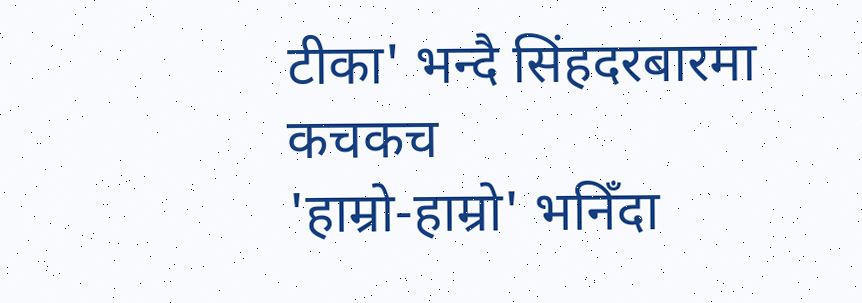टीका' भन्दै सिंहदरबारमा कचकच
'हाम्रो-हाम्रो' भनिँदा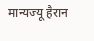मान्यज्यू हैरान